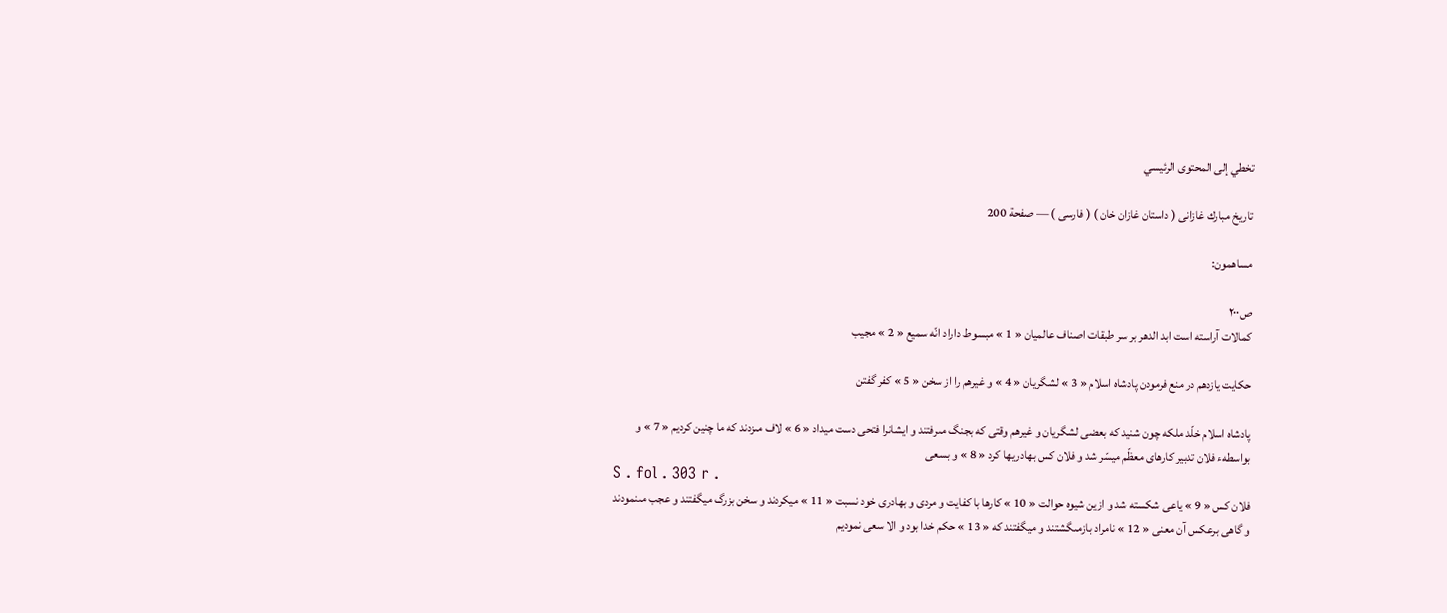تخطي إلى المحتوى الرئيسي

تاريخ مبارك غازانى ( داستان غازان خان ) ( فارسى ) — صفحة 200

مساهمون:

ص٢٠٠
كمالات آراسته است ابد الدهر بر سر طبقات اصناف عالميان « 1 » مبسوط داراد انّه سميع « 2 » مجيب

حكايت يازدهم در منع فرمودن پادشاه اسلام « 3 » لشگريان « 4 » و غيرهم را از سخن « 5 » كفر گفتن

پادشاه اسلام خلّد ملكه چون شنيد كه بعضى لشگريان و غيرهم وقتى كه بجنگ مىرفتند و ايشانرا فتحى دست ميداد « 6 » لاف مىزدند كه ما چنين كرديم « 7 » و بواسطهء فلان تدبير كارهاى معظّم ميسّر شد و فلان كس بهادريها كرد « 8 » و بسعى
S . fol . 303 r .
فلان كس « 9 » ياعى شكسته شد و ازين شيوه حوالت « 10 » كارها با كفايت و مردى و بهادرى خود نسبت « 11 » ميكردند و سخن بزرگ ميگفتند و عجب مىنمودند و گاهى برعكس آن معنى « 12 » نامراد بازمىگشتند و ميگفتند كه « 13 » حكم خدا بود و الا سعى نموديم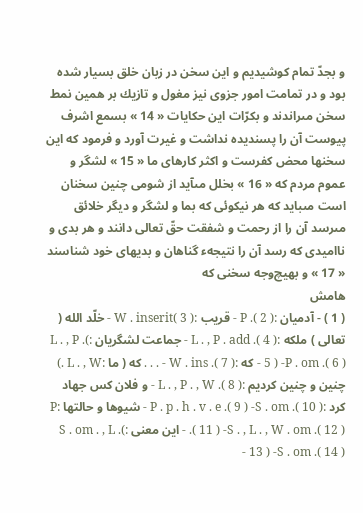و بجدّ تمام كوشيديم و اين سخن در زبان خلق بسيار شده بود و در تمامت امور جزوى نيز مغول و تازيك بر همين نمط سخن مىراندند و بكرّات اين حكايات « 14 » بسمع اشرف پيوست آن را پسنديده نداشت و غيرت آورد و فرمود كه اين سخنها محض كفرست و اكثر كارهاى ما « 15 » لشگر و عموم مردم كه « 16 » بخلل مىآيد از شومى چنين سخنان است مىبايد كه هر نيكوئى كه بما و لشگر و ديگر خلائق مىرسد آن را از رحمت و شفقت حقّ تعالى دانند و هر بدى و نااميدى كه رسد آن را نتيجهء گناهان و بديهاى خود شناسند « 17 » و بهيچ‌وجه سخنى كه
هامش
( 1 ) - آدميان :P .( 2 ) - قريب :W . inserit( 3 ) - خلّد الله ( تعالى ) ملكه :L . , P . add .( 4 ) - جماعت لشگريان :L . , P .( 5 ) -P . om .( 6 ) - كه :W . ins .( 7 ) - . . . كه ( ما :L . , W .) چنين و چنين كرديم :L . , P . , W .( 8 ) - و فلان كس جهاد كرد :P . p . h . v . e .( 9 ) -S . om .( 10 ) - شيوها و حالتها :P .( 11 ) -S . , L . , W . om .( 12 ) - اين معنى :S . om . , L .( 13 ) -S . om .( 14 ) -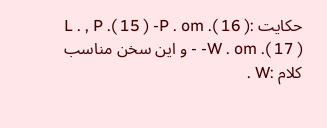حكايت :L . , P .( 15 ) -P . om .( 16 ) -W . om .( 17 ) - و اين سخن مناسب كلام :W .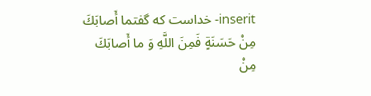inserit- خداست كه گفتما أَصابَكَ مِنْ حَسَنَةٍ فَمِنَ اللَّهِ وَ ما أَصابَكَ مِنْ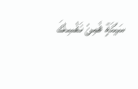سَيِّئَةٍ فَمِنْ نَفْسِكَ